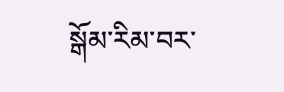སྒོམ་རིམ་བར་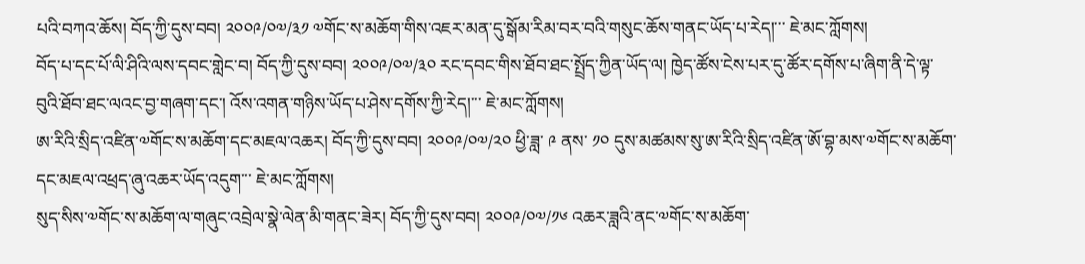པའི་བཀའ་ཆོས། བོད་ཀྱི་དུས་བབ། ༢༠༠༩/༠༧/༣༡ ༧གོང་ས་མཆོག་གིས་འཇར་མན་དུ་སྒོམ་རིམ་བར་བའི་གསུང་ཆོས་གནང་ཡོད་པ་རེད།་་་ ཇེ་མང་ཀློགས།
བོད་པ་དང་པོ་ལི་ཤིའི་ལས་དབང་གླེང་བ། བོད་ཀྱི་དུས་བབ། ༢༠༠༩/༠༧/༣༠ རང་དབང་གིས་ཐོབ་ཐང་སྤྲོད་ཀྱིན་ཡོད་ལ། ཁྱེད་ཚོས་ངེས་པར་དུ་ཚོར་དགོས་པ་ཞིག་ནི་དེ་ལྟ་བུའི་ཐོབ་ཐང་ལའང་བྱ་གཞག་དང་། འོས་འགན་གཉིས་ཡོད་པ་ཤེས་དགོས་ཀྱི་རེད།་་་ ཇེ་མང་ཀློགས།
ཨ་རིའི་སྲིད་འཛིན་༧གོང་ས་མཆོག་དང་མཇལ་འཆར། བོད་ཀྱི་དུས་བབ། ༢༠༠༩/༠༧/༢༠ ཕྱི་ཟླ་ ༩ ནས་ ༡༠ དུས་མཚམས་སུ་ཨ་རིའི་སྲིད་འཛིན་ཨོ་བྷ་མས་༧གོང་ས་མཆོག་དང་མཇལ་འཕྲད་ཞུ་འཆར་ཡོད་འདུག་་་ ཇེ་མང་ཀློགས།
སུད་སིས་༧གོང་ས་མཆོག་ལ་གཞུང་འབྲེལ་སྣེ་ལེན་མི་གནང་ཟེར། བོད་ཀྱི་དུས་བབ། ༢༠༠༩/༠༧/༡༦ འཆར་ཟླའི་ནང་༧གོང་ས་མཆོག་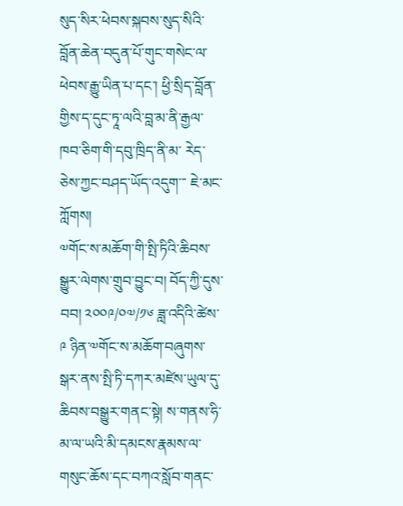སུད་སིར་ཕེབས་སྐབས་སུད་སིའི་བློན་ཆེན་བདུན་པོ་གུང་གསེང་ལ་ཕེབས་རྒྱུ་ཡིན་པ་དང་། ཕྱི་སྲིད་བློན་གྱིས་ད་དུང་ཏཱ་ལའི་བླ་མ་ནི་རྒྱལ་ཁབ་ཅིག་གི་དབུ་ཁྲིད་ནི་མ་ རེད་ཅེས་ཀྱང་བཤད་ཡོད་འདུག་་་ ཇེ་མང་ཀློགས།
༧གོང་ས་མཆོག་གི་སྤི་ཏིའི་ཆིབས་སྒྱུར་ལེགས་གྲུབ་བྱུང་བ། བོད་ཀྱི་དུས་བབ། ༢༠༠༩/༠༧/༡༦ ཟླ་འདིའི་ཚེས་ ༩ ཉིན་༧གོང་ས་མཆོག་བཞུགས་སྒར་ནས་སྤི་ཏི་དཀར་མཛེས་ཡུལ་དུ་ཆིབས་བསྒྱུར་གནང་སྟེ། ས་གནས་ཧི་མ་ལ་ཡའི་མི་དམངས་རྣམས་ལ་གསུང་ཆོས་དང་བཀའ་སློབ་གནང་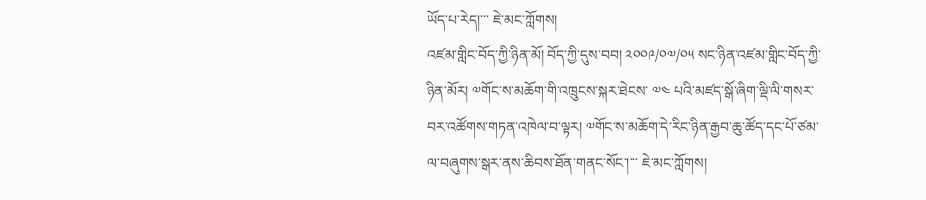ཡོད་པ་རེད།་་་ ཇེ་མང་ཀློགས།
འཛམ་གླིང་བོད་ཀྱི་ཉིན་མོ། བོད་ཀྱི་དུས་བབ། ༢༠༠༩/༠༧/༠༥ སང་ཉིན་འཛམ་གླིང་བོད་ཀྱི་ཉིན་མོར། ༧གོང་ས་མཆོག་གི་འཁྲུངས་སྐར་ཐེངས་ ༧༤ པའི་མཛད་སྒོ་ཞིག་ལྡི་ལི་གསར་བར་འཚོགས་གཏན་འཁེལ་བ་ལྟར། ༧གོང་ས་མཆོག་དེ་རིང་ཉིན་རྒྱབ་ཆུ་ཚོད་དང་པོ་ཙམ་ལ་བཞུགས་སྒར་ནས་ཆིབས་ཐོན་གནང་སོང་།་་་ ཇེ་མང་ཀློགས།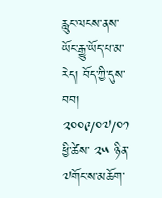རླུང་ལངས་ནས་ཡོང་རྒྱུ་ཡོད་པ་མ་རེད། བོད་ཀྱི་དུས་བབ། ༢༠༠༩/༠༧/༠༡ ཕྱི་ཚེས་ ༢༥ ཉིན་༧གོང་ས་མཆོག་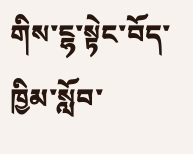གིས་ངྷ་སྟེང་བོད་ཁྱིམ་སློབ་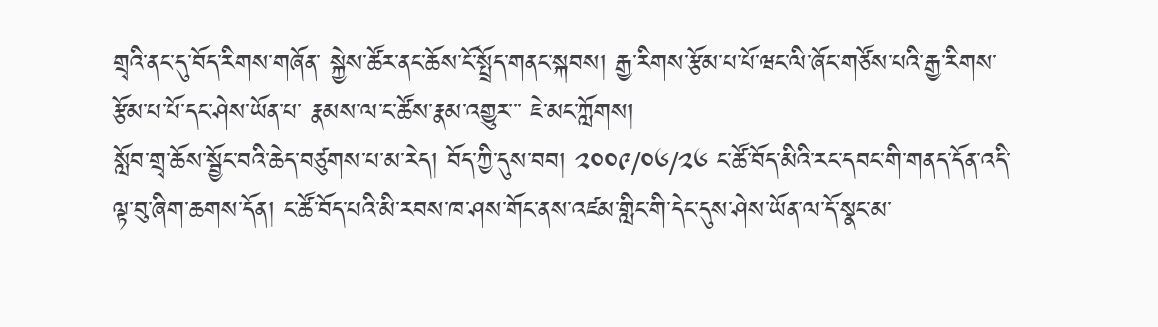གྲྭའི་ནང་དུ་བོད་རིགས་གཞོན་ སྐྱེས་ཚོར་ནང་ཆོས་ངོ་སྤྲོད་གནང་སྐབས། རྒྱ་རིགས་རྩོམ་པ་པོ་ཝང་ལི་ཞོང་གཙོས་པའི་རྒྱ་རིགས་རྩོམ་པ་པོ་དང་ཤེས་ཡོན་པ་ རྣམས་ལ་ང་ཚོས་རྣམ་འགྱུར་་་ ཇེ་མང་ཀློགས།
སློབ་གྲྭ་ཆོས་སྦྱོང་བའི་ཆེད་བཙུགས་པ་མ་རེད། བོད་ཀྱི་དུས་བབ། ༢༠༠༩/༠༦/༢༦ ང་ཚོ་བོད་མིའི་རང་དབང་གི་གནད་དོན་འདི་ལྟ་བུ་ཞིག་ཆགས་དོན། ང་ཚོ་བོད་པའི་མི་རབས་ཁ་ཤས་གོང་ནས་འཛམ་གླིང་གི་དེང་དུས་ཤེས་ཡོན་ལ་དོ་སྣང་མ་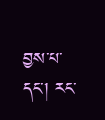བྱས་པ་དང་། རང་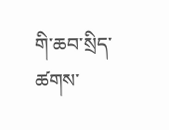གི་ཆབ་སྲིད་ཚགས་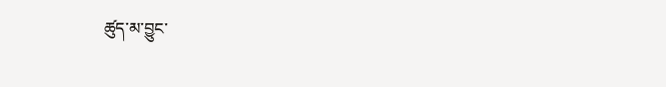ཚུད་མ་བྱུང་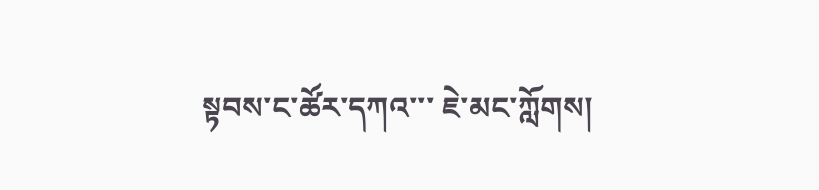སྟབས་ང་ཚོར་དཀའ་་་ ཇེ་མང་ཀློགས།